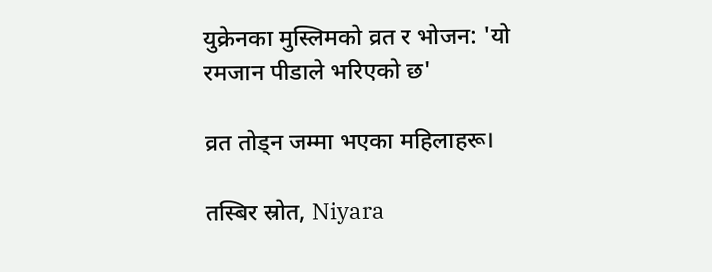युक्रेनका मुस्लिमको व्रत र भोजन: 'यो रमजान पीडाले भरिएको छ'

व्रत तोड्न जम्मा भएका महिलाहरू।

तस्बिर स्रोत, Niyara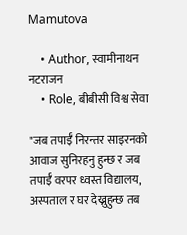Mamutova

    • Author, स्वामीनाथन नटराजन
    • Role, बीबीसी विश्व सेवा

"जब तपाईँ निरन्तर साइरनको आवाज सुनिरहनु हुन्छ र जब तपाईँ वरपर ध्वस्त विद्यालय, अस्पताल र घर देख्नुहुन्छ तब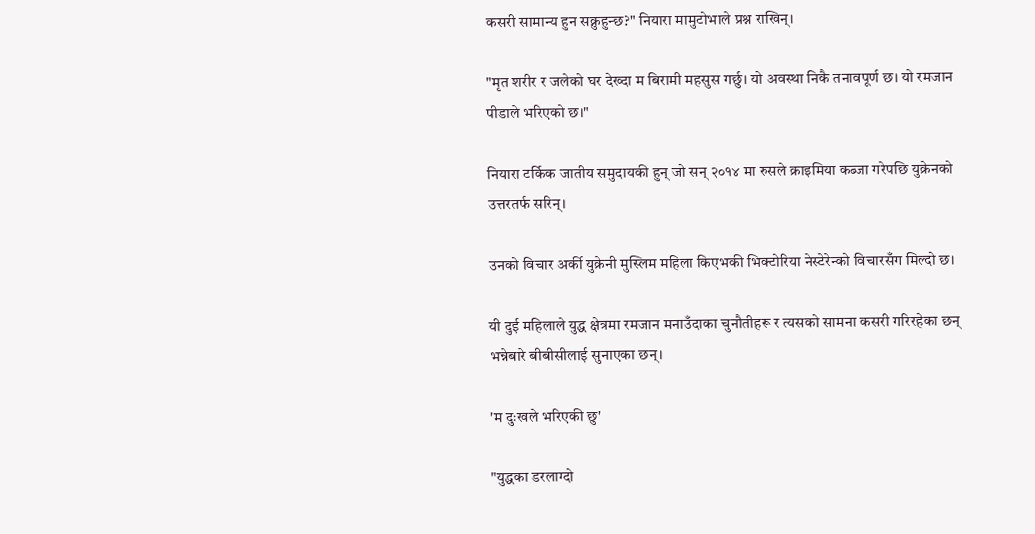कसरी सामान्य हुन सक्नुहुन्छ?" नियारा मामुटोभाले प्रश्न राखिन्।

"मृत शरीर र जलेको घर देख्दा म बिरामी महसुस गर्छु। यो अवस्था निकै तनावपूर्ण छ। यो रमजान पीडाले भरिएको छ।"

नियारा टर्किक जातीय समुदायकी हुन् जो सन् २०१४ मा रुसले क्राइमिया कब्जा गरेपछि युक्रेनको उत्तरतर्फ सरिन्।

उनको विचार अर्की युक्रेनी मुस्लिम महिला किएभकी भिक्टोरिया नेस्टेरेन्को विचारसँग मिल्दो छ।

यी दुई महिलाले युद्ध क्षेत्रमा रमजान मनाउँदाका चुनौतीहरू र त्यसको सामना कसरी गरिरहेका छन् भन्नेबारे बीबीसीलाई सुनाएका छन्।

'म दुःखले भरिएकी छु'

"युद्धका डरलाग्दो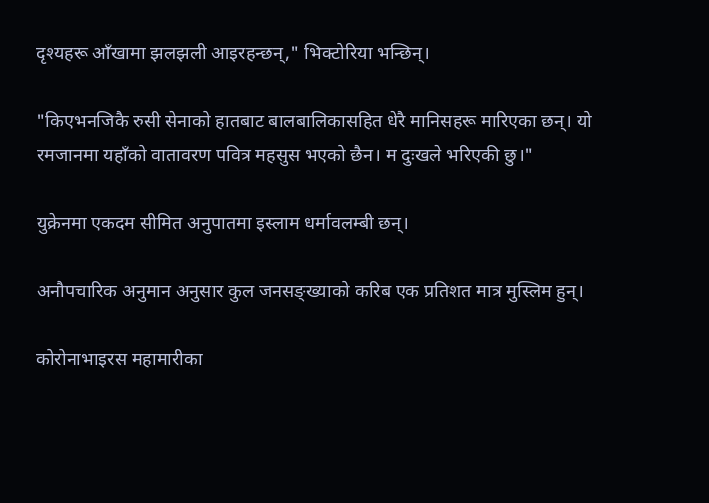दृश्यहरू आँखामा झलझली आइरहन्छन्," भिक्टोरिया भन्छिन्।

"किएभनजिकै रुसी सेनाको हातबाट बालबालिकासहित धेरै मानिसहरू मारिएका छन्। यो रमजानमा यहाँको वातावरण पवित्र महसुस भएको छैन। म दुःखले भरिएकी छु।"

युक्रेनमा एकदम सीमित अनुपातमा इस्लाम धर्मावलम्बी छन्।

अनौपचारिक अनुमान अनुसार कुल जनसङ्ख्याको करिब एक प्रतिशत मात्र मुस्लिम हुन्।

कोरोनाभाइरस महामारीका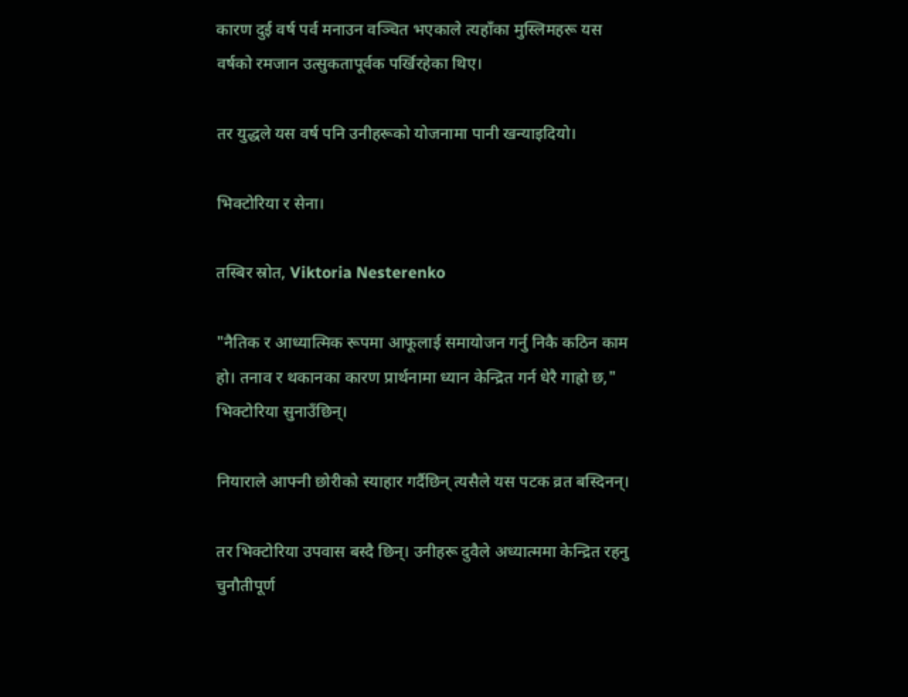कारण दुई वर्ष पर्व मनाउन वञ्चित भएकाले त्यहाँका मुस्लिमहरू यस वर्षको रमजान उत्सुकतापूर्वक पर्खिरहेका थिए।

तर युद्धले यस वर्ष पनि उनीहरूको योजनामा पानी खन्याइदियो।

भिक्टोरिया र सेना।

तस्बिर स्रोत, Viktoria Nesterenko

"नैतिक र आध्यात्मिक रूपमा आफूलाई समायोजन गर्नु निकै कठिन काम हो। तनाव र थकानका कारण प्रार्थनामा ध्यान केन्द्रित गर्न धेरै गाह्रो छ," भिक्टोरिया सुनाउँछिन्।

नियाराले आफ्नी छोरीको स्याहार गर्दैछिन् त्यसैले यस पटक व्रत बस्दिनन्।

तर भिक्टोरिया उपवास बस्दै छिन्। उनीहरू दुवैले अध्यात्ममा केन्द्रित रहनु चुनौतीपूर्ण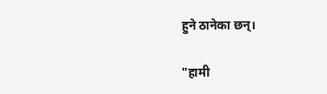हुने ठानेका छन्।

"हामी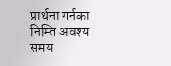प्रार्थना गर्नका निम्ति अवश्य समय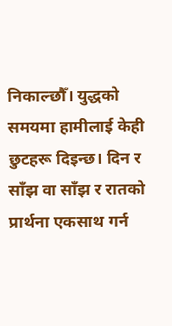निकाल्छौँ। युद्धको समयमा हामीलाई केही छुटहरू दिइन्छ। दिन र साँझ वा साँझ र रातको प्रार्थना एकसाथ गर्न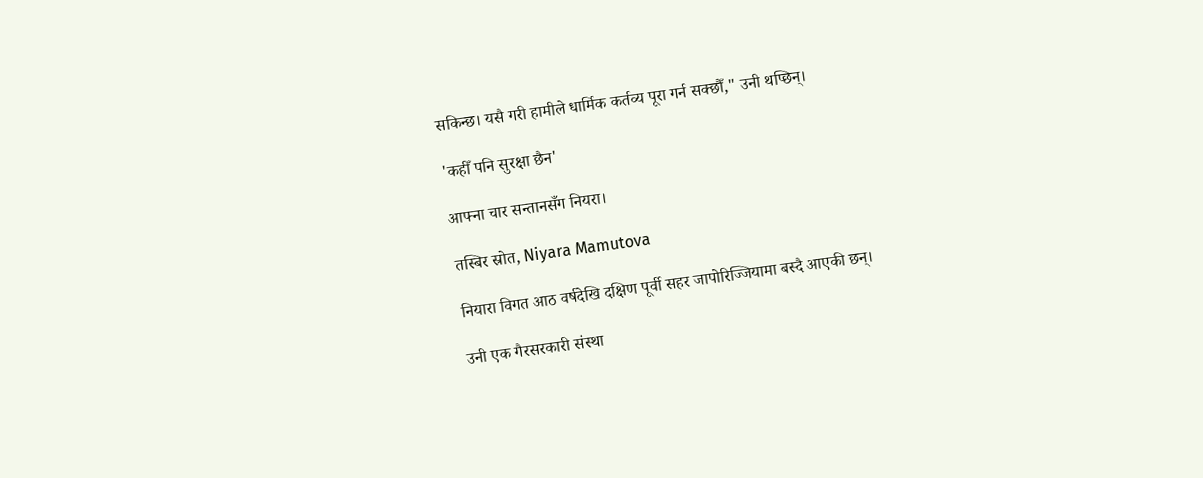सकिन्छ। यसै गरी हामीले धार्मिक कर्तव्य पूरा गर्न सक्छौँ," उनी थप्छिन्।

'कहीँ पनि सुरक्षा छैन'

आफ्ना चार सन्तानसँग नियरा।

तस्बिर स्रोत, Niyara Mamutova

नियारा विगत आठ वर्षदेखि दक्षिण पूर्वी सहर जापोरिज्जियामा बस्दै आएकी छन्।

उनी एक गैरसरकारी संस्था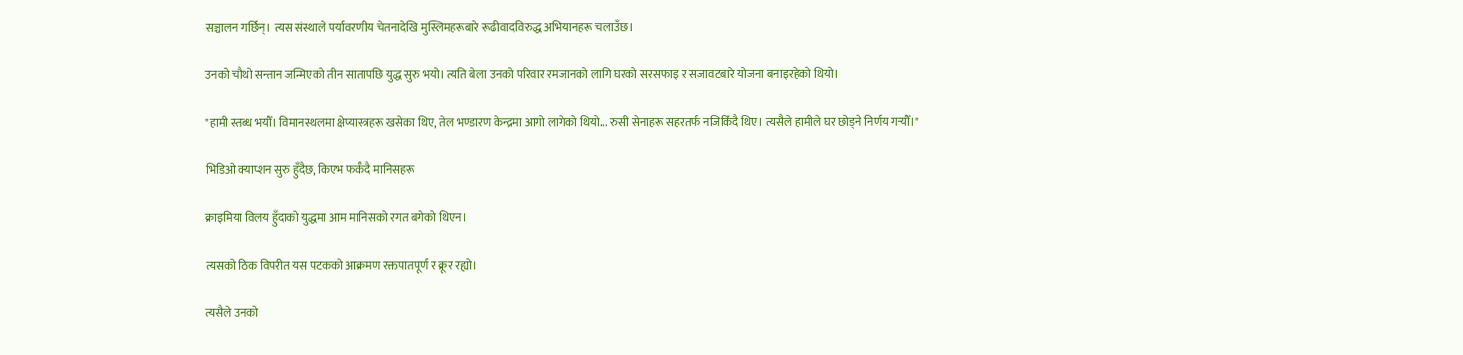सञ्चालन गर्छिन्। त्यस संस्थाले पर्यावरणीय चेतनादेखि मुस्लिमहरूबारे रूढीवादविरुद्ध अभियानहरू चलाउँछ।

उनको चौथो सन्तान जन्मिएको तीन सातापछि युद्ध सुरु भयो। त्यति बेला उनको परिवार रमजानको लागि घरको सरसफाइ र सजावटबारे योजना बनाइरहेको थियो।

"हामी स्तब्ध भयौँ। विमानस्थलमा क्षेप्यास्त्रहरू खसेका थिए, तेल भण्डारण केन्द्रमा आगो लागेको थियो... रुसी सेनाहरू सहरतर्फ नजिकिँदै थिए। त्यसैले हामीले घर छोड्ने निर्णय गर्‍यौँ।"

भिडिओ क्याप्शन सुरु हुँदैछ, किएभ फर्कँदै मानिसहरू

क्राइमिया विलय हुँदाको युद्धमा आम मानिसको रगत बगेको थिएन।

त्यसको ठिक विपरीत यस पटकको आक्रमण रक्तपातपूर्ण र क्रूर रह्यो।

त्यसैले उनको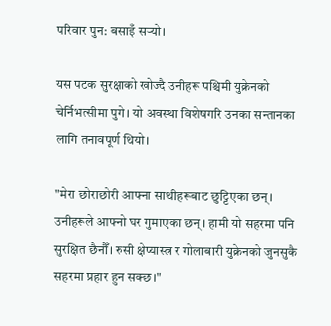परिवार पुन: बसाइँ सर्‍यो।

यस पटक सुरक्षाको खोज्दै उनीहरू पश्चिमी युक्रेनको चेर्निभत्सीमा पुगे। यो अवस्था विशेषगरि उनका सन्तानका लागि तनावपूर्ण थियो।

"मेरा छोराछोरी आफ्ना साथीहरूबाट छुट्टिएका छन्। उनीहरूले आफ्नो घर गुमाएका छन्। हामी यो सहरमा पनि सुरक्षित छैनौँ। रुसी क्षेप्यास्त्र र गोलाबारी युक्रेनको जुनसुकै सहरमा प्रहार हुन सक्छ।"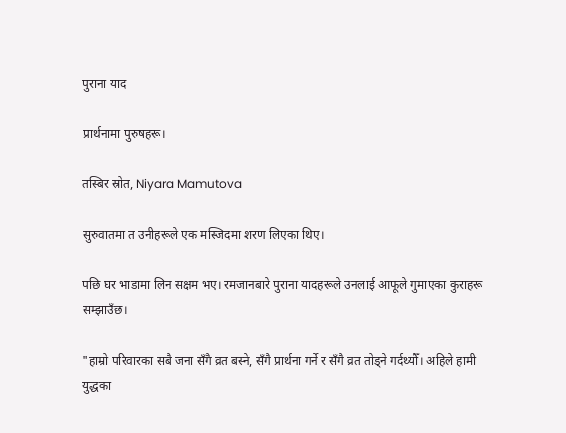पुराना याद

प्रार्थनामा पुरुषहरू।

तस्बिर स्रोत, Niyara Mamutova

सुरुवातमा त उनीहरूले एक मस्जिदमा शरण लिएका थिए।

पछि घर भाडामा लिन सक्षम भए। रमजानबारे पुराना यादहरूले उनलाई आफूले गुमाएका कुराहरू सम्झाउँछ।

"हाम्रो परिवारका सबै जना सँगै व्रत बस्ने, सँगै प्रार्थना गर्ने र सँगै व्रत तोड्ने गर्दथ्यौँ। अहिले हामी युद्धका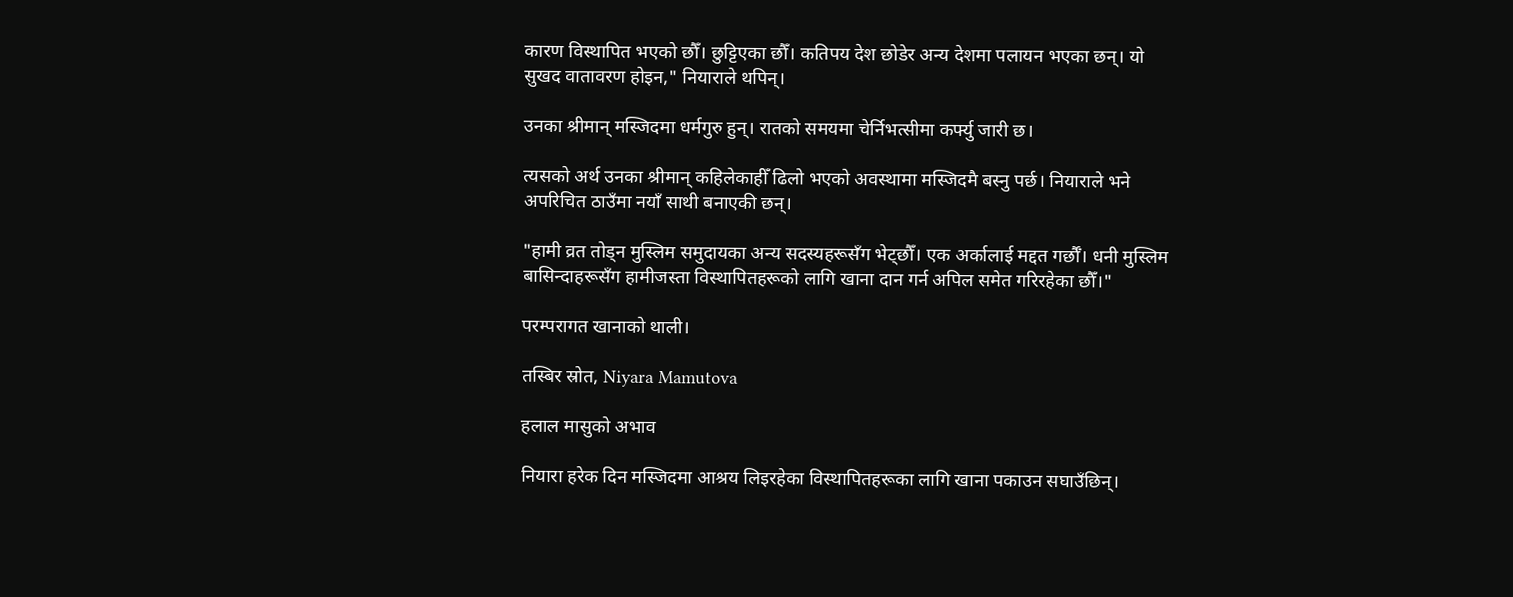कारण विस्थापित भएको छौँ। छुट्टिएका छौँ। कतिपय देश छोडेर अन्य देशमा पलायन भएका छन्। यो सुखद वातावरण होइन," नियाराले थपिन्।

उनका श्रीमान् मस्जिदमा धर्मगुरु हुन्। रातको समयमा चेर्निभत्सीमा कर्फ्यु जारी छ।

त्यसको अर्थ उनका श्रीमान् कहिलेकाहीँ ढिलो भएको अवस्थामा मस्जिदमै बस्नु पर्छ। नियाराले भने अपरिचित ठाउँमा नयाँ साथी बनाएकी छन्।

"हामी व्रत तोड्न मुस्लिम समुदायका अन्य सदस्यहरूसँग भेट्छौँ। एक अर्कालाई मद्दत गर्छौँ। धनी मुस्लिम बासिन्दाहरूसँग हामीजस्ता विस्थापितहरूको लागि खाना दान गर्न अपिल समेत गरिरहेका छौँ।"

परम्परागत खानाको थाली।

तस्बिर स्रोत, Niyara Mamutova

हलाल मासुको अभाव

नियारा हरेक दिन मस्जिदमा आश्रय लिइरहेका विस्थापितहरूका लागि खाना पकाउन सघाउँछिन्।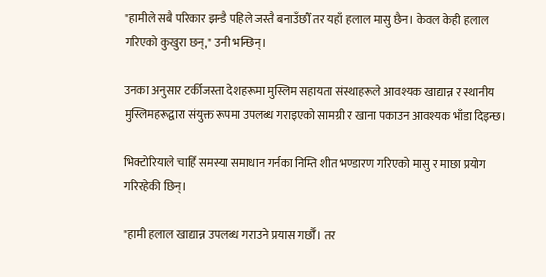"हामीले सबै परिकार झन्डै पहिले जस्तै बनाउँछौँ तर यहाँ हलाल मासु छैन। केवल केही हलाल गरिएको कुखुरा छन्," उनी भन्छिन्।

उनका अनुसार टर्कीजस्ता देशहरूमा मुस्लिम सहायता संस्थाहरूले आवश्यक खाद्यान्न र स्थानीय मुस्लिमहरूद्वारा संयुक्त रूपमा उपलब्ध गराइएको सामग्री र खाना पकाउन आवश्यक भाँडा दिइन्छ।

भिक्टोरियाले चाहिँ समस्या समाधान गर्नका निम्ति शीत भण्डारण गरिएको मासु र माछा प्रयोग गरिरहेकी छिन्।

"हामी हलाल खाद्यान्न उपलब्ध गराउने प्रयास गर्छौँ। तर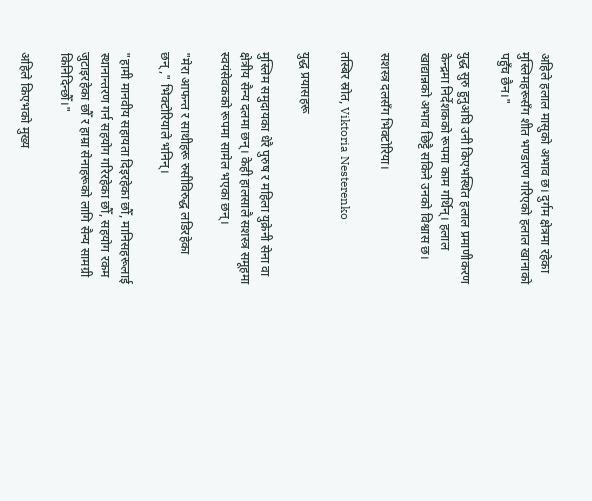अहिले हलाल मासुको अभाव छ। दुर्गम क्षेत्रमा रहेका मुस्लिमहरूसँग शीत भण्डारण गरिएको हलाल खानाको पहुँच छैन।"

युद्ध सुरु हुनुअघि उनी किएभस्थित हलाल प्रमाणीकरण केन्द्रमा निर्देशकको रूपमा काम गर्थिन्। हलाल खाद्यान्नको अभाव छिट्टै सकिने उनको विश्वास छ।

सशस्त्र दलसँग भिक्टोरिया।

तस्बिर स्रोत, Viktoria Nesterenko

युद्ध प्रयासहरू

मुस्लिम समुदायका धेरै पुरुष र महिला युक्रेनी सेना वा क्षेत्रीय सैन्य दलमा छन्। केही हालसालै सशस्त्र समूहमा स्वयंसेवकको रूपमा सामेल भएका छन्।

"मेरा आफन्त र साथीहरू रुसीविरुद्ध लडिरहेका छन्," भिक्टोरियाले भनिन्।

"हामी मानवीय सहायता दिइरहेका छौँ, मानिसहरूलाई स्थानान्तरण गर्न सहयोग गरिरहेका छौँ, सहयोग रकम जुटाइरहेका छौँ र हाम्रा सेनाहरूको लागि सैन्य सामग्री किनिदिन्छौँ।"

अहिले किएभको मुख्य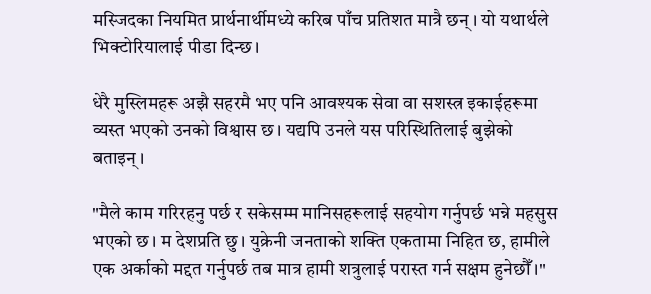मस्जिदका नियमित प्रार्थनार्थीमध्ये करिब पाँच प्रतिशत मात्रै छन्। यो यथार्थले भिक्टोरियालाई पीडा दिन्छ।

धेरै मुस्लिमहरू अझै सहरमै भए पनि आवश्यक सेवा वा सशस्त्र इकाईहरूमा व्यस्त भएको उनको विश्वास छ। यद्यपि उनले यस परिस्थितिलाई बुझेको बताइन्।

"मैले काम गरिरहनु पर्छ र सकेसम्म मानिसहरूलाई सहयोग गर्नुपर्छ भन्ने महसुस भएको छ। म देशप्रति छु। युक्रेनी जनताको शक्ति एकतामा निहित छ, हामीले एक अर्काको मद्दत गर्नुपर्छ तब मात्र हामी शत्रुलाई परास्त गर्न सक्षम हुनेछौँ।"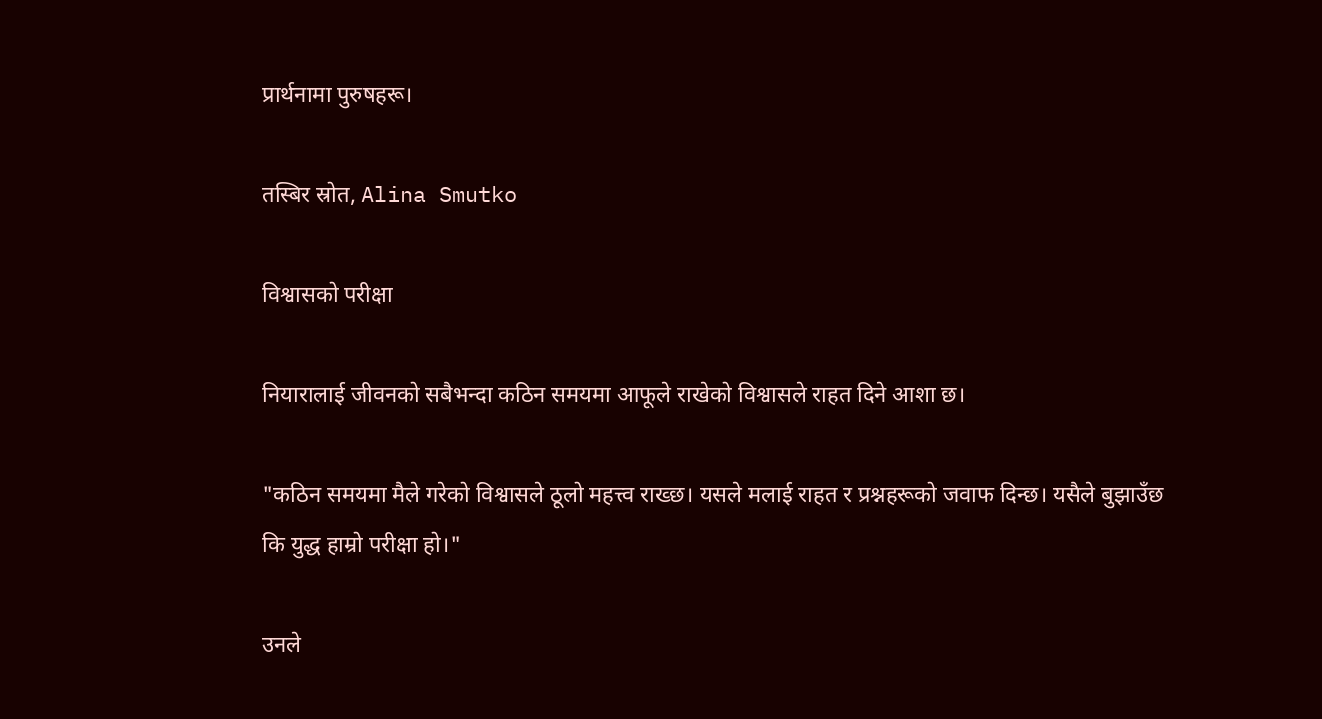प्रार्थनामा पुरुषहरू।

तस्बिर स्रोत, Alina Smutko

विश्वासको परीक्षा

नियारालाई जीवनको सबैभन्दा कठिन समयमा आफूले राखेको विश्वासले राहत दिने आशा छ।

"कठिन समयमा मैले गरेको विश्वासले ठूलो महत्त्व राख्छ। यसले मलाई राहत र प्रश्नहरूको जवाफ दिन्छ। यसैले बुझाउँछ कि युद्ध हाम्रो परीक्षा हो।"

उनले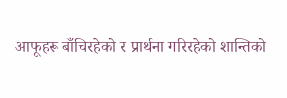आफूहरू बाँचिरहेको र प्रार्थना गरिरहेको शान्तिको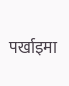पर्खाइमा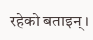रहेको बताइन्।